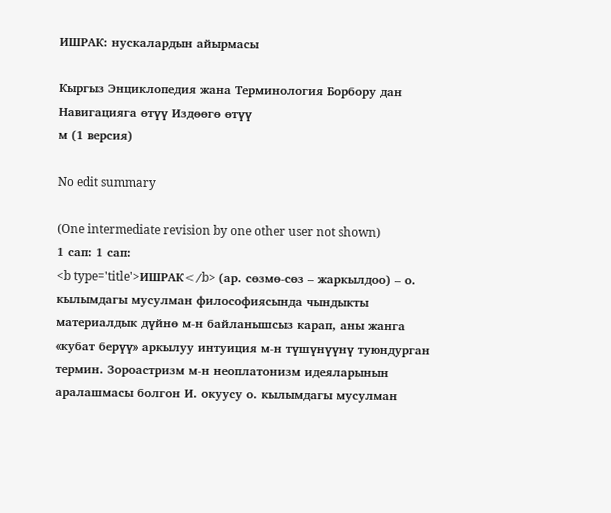ИШРАК: нускалардын айырмасы

Кыргыз Энциклопедия жана Терминология Борбору дан
Навигацияга өтүү Издөөгө өтүү
м (1 версия)

No edit summary

(One intermediate revision by one other user not shown)
1 сап: 1 сап:
<b type='title'>ИШРАК</b> (ар. сөзмө-сөз – жаркылдоо) – о. кылымдагы мусулман философиясында чындыкты материалдык дүйнө м-н байланышсыз карап, аны жанга «кубат берүү» аркылуу интуиция м-н түшүнүүнү туюндурган термин. Зороастризм м-н неоплатонизм идеяларынын аралашмасы болгон И. окуусу о. кылымдагы мусулман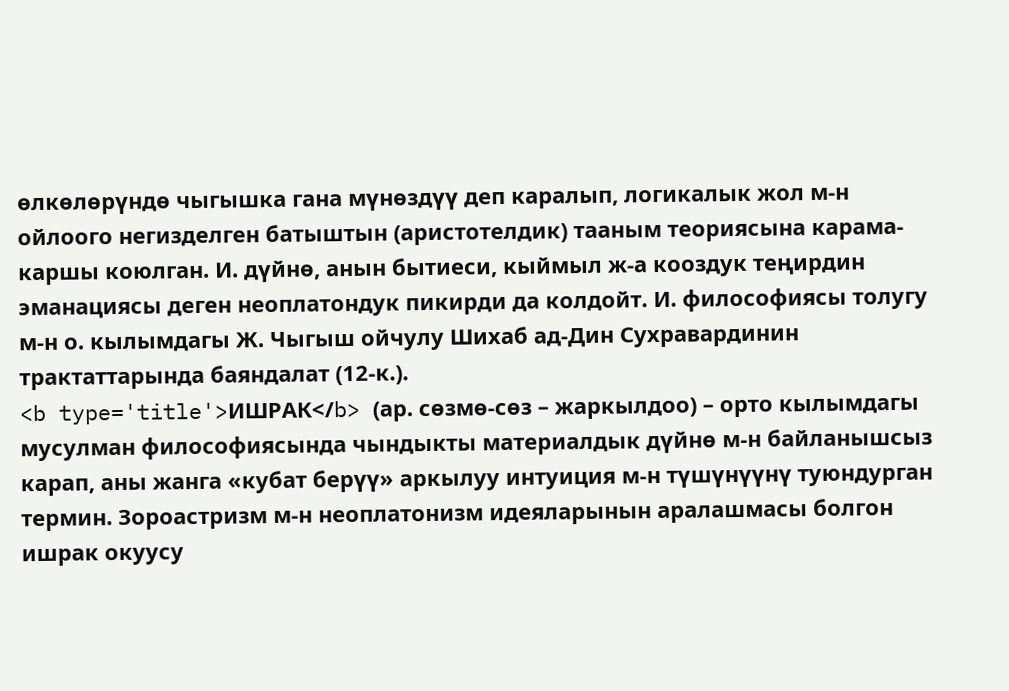өлкөлөрүндө чыгышка гана мүнөздүү деп каралып, логикалык жол м-н ойлоого негизделген батыштын (аристотелдик) тааным теориясына карама-каршы коюлган. И. дүйнө, анын бытиеси, кыймыл ж-а кооздук теңирдин эманациясы деген неоплатондук пикирди да колдойт. И. философиясы толугу м-н о. кылымдагы Ж. Чыгыш ойчулу Шихаб ад-Дин Сухравардинин трактаттарында баяндалат (12-к.).
<b type='title'>ИШРАК</b> (ар. сөзмө-сөз – жаркылдоо) – орто кылымдагы мусулман философиясында чындыкты материалдык дүйнө м-н байланышсыз карап, аны жанга «кубат берүү» аркылуу интуиция м-н түшүнүүнү туюндурган термин. Зороастризм м-н неоплатонизм идеяларынын аралашмасы болгон ишрак окуусу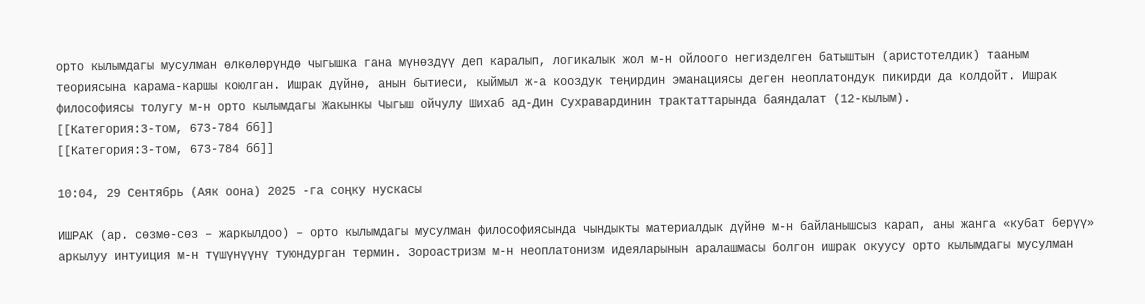орто кылымдагы мусулман өлкөлөрүндө чыгышка гана мүнөздүү деп каралып, логикалык жол м-н ойлоого негизделген батыштын (аристотелдик) тааным теориясына карама-каршы коюлган. Ишрак дүйнө, анын бытиеси, кыймыл ж-а кооздук теңирдин эманациясы деген неоплатондук пикирди да колдойт. Ишрак философиясы толугу м-н орто кылымдагы Жакынкы Чыгыш ойчулу Шихаб ад-Дин Сухравардинин трактаттарында баяндалат (12-кылым).
[[Категория:3-том, 673-784 бб]]
[[Категория:3-том, 673-784 бб]]

10:04, 29 Сентябрь (Аяк оона) 2025 -га соңку нускасы

ИШРАК (ар. сөзмө-сөз – жаркылдоо) – орто кылымдагы мусулман философиясында чындыкты материалдык дүйнө м-н байланышсыз карап, аны жанга «кубат берүү» аркылуу интуиция м-н түшүнүүнү туюндурган термин. Зороастризм м-н неоплатонизм идеяларынын аралашмасы болгон ишрак окуусу орто кылымдагы мусулман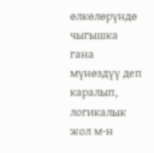өлкөлөрүндө чыгышка гана мүнөздүү деп каралып, логикалык жол м-н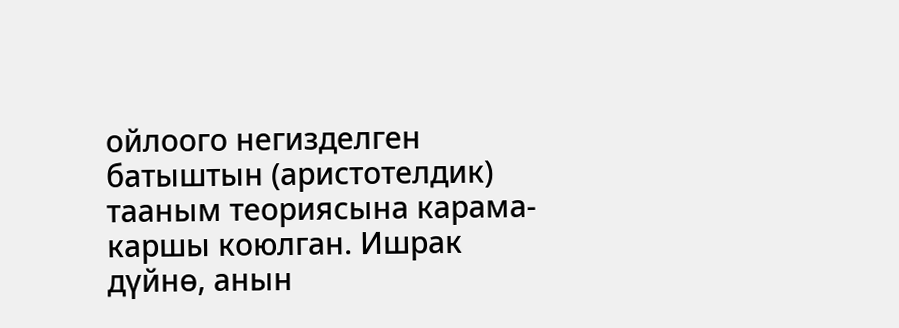ойлоого негизделген батыштын (аристотелдик) тааным теориясына карама-каршы коюлган. Ишрак дүйнө, анын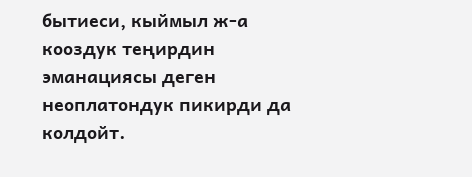бытиеси, кыймыл ж-а кооздук теңирдин эманациясы деген неоплатондук пикирди да колдойт.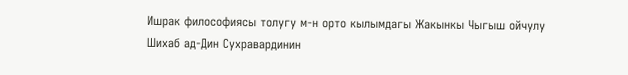Ишрак философиясы толугу м-н орто кылымдагы Жакынкы Чыгыш ойчулу Шихаб ад-Дин Сухравардинин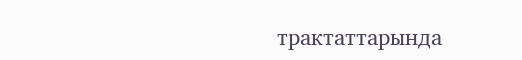трактаттарында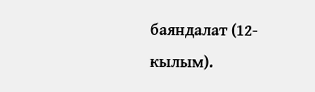баяндалат (12-кылым).